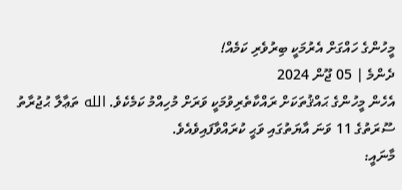މީހުންގެ ހައްގަށް އެރުމަކީ ބިރުވެރި ކަމެއް!
ދެންމެ | 05 ޖޫން 2024
އެހެން މީހުންގެ ޙައްޤުތަކަށް ރައްކާތެރިވުމަކީ ވަރަށް މުހިއްމު ކަމެކެވެ. الله ތަޢާލާ ޙުޖުރާތު ސޫރަތުގެ 11 ވަނަ އާޔަތުގައި ވަޙީ ކުރައްވާފައިވެއެވެ.
މާނައީ: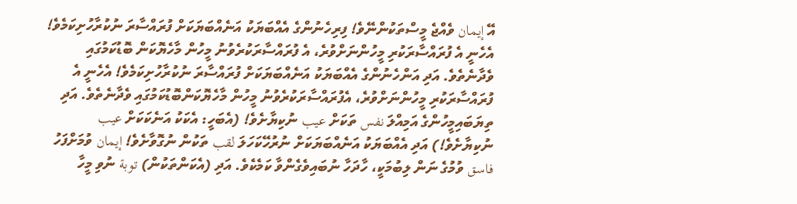އޭ إيمان ވެއްޖެ މީސްތަކުންނޭވެ! ފިރިހެނުންގެ އެއްބަޔަކު އަނެއްބަޔަކަށް ފުރައްސާރަ ނުކުރާހުށިކަމެވެ! އެހެނީ އެ ފުރައްސާރަކުރި މީހުންނަށްވުރެ، އެ ފުރައްސާރަކުރެވުނު މީހުން މާހެޔޮކަން ބޮޑުކަމުގައި ވެދާނެތެވެ. އަދި އަންހެނުންގެ އެއްބަޔަކު އަނެއްބަޔަކަށް ފުރައްސާރަ ނުކުރާހުށިކަމެވެ! އެހެނީ އެ ފުރައްސާރަކުރި މީހުންނަށްވުރެ، އެފުރައްސާރަކުރެވުނު މީހުން މާހެޔޮކަންބޮޑުކަމުގައި ވެދާނެތެވެ. އަދި ތިޔަބައިމީހުންގެ އަމިއްލަ نفس ތަކަށް عيب ނުކިޔާށެވެ! (އެބަހީ: އެކަކު އަނެކަކަށް عيب ނުކިޔާށެވެ!) އަދި އެއްބަޔަކު އަނެއްބަޔަކަށް ނުރުހޭކަހަލަ لقب ތަކުން ނުގޮވާށެވެ! إيمان ވުމަށްފަހު فاسق ވުމުގެ ނަން ލިބުމަކީ، ހާދަހާ ނުބައިވެގެންވާ ކަމެކެވެ. އަދި (އެކަންތަކުން) توبة ނުވި މީހާ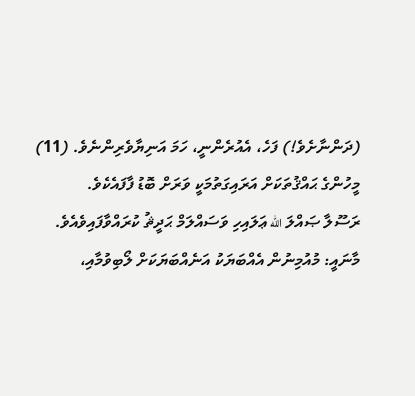(ދަންނާށެވެ!) ފަހެ، އެއުރެންނީ، ހަމަ އަނިޔާވެރިންނެވެ. (11)
މީހުންގެ ޙައްޤުތަކަށް އަރައިގަތުމަކީ ވަރަށް ބޮޑު ފާފައެކެވެ.
ރަސޫލާ ޞައްލަ الله ޢަލައިހި ވަސައްލަމް ޙަދީޘު ކުރައްވާފައިވެއެވެ.
މާނައީ: މުއުމިނުން އެއްބަޔަކު އަނެއްބަޔަކަށް ލޯބިވުމާއި،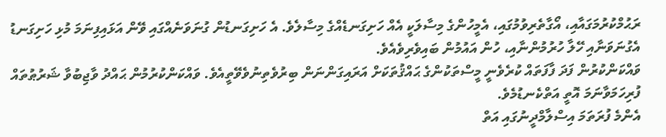ރަޙުމްކުރުމަގައާއި، އޯގާތެރިވުމުގައި، އެމީހުންގެ މިސާލަކީ އެއް ހަށިގަނޑެއްގެ މިސާލެވެ. އެ ހަށިގަނޑުން ގުނަވަނެއްގައި ވޭން އަޅައިފިނަމަ މުޅި ހަށިގަނޑު އެގުނަވަނާއި ހޭލާ ހުރުމުންނާއި، ހުން އައުމުން ބައިވެރިވެއެވެ.
ވައްކަންކުރުން ފަދަ ފާފަތައް ކުރެވެނީ މީސްތަކުންގެ ޙައްޤުތަކަށް އަރައިގަންނަން ބިރުވެތިނުވެވޭތީއެވެ. ވައްކަންކުރުމުން ޙައްދު ވާޖިބުވާ ޝަރުޠުތައް ފުރިހަމަވާނަމަ އޮތީ އަތްކެނޑުމެވެ.
އެންމެ ފުރަތަމަ އިސްލާމްދީނުގައި އަތް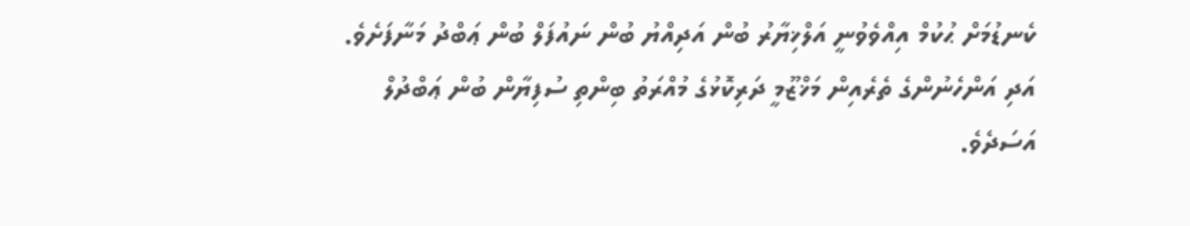ކެނޑުމަށް ޙުކުމް އިއްވެވުނީ އަލްޚިޔާރު ބުން އަދިއްޔު ބުން ނައުފަލް ބުން ޢަބްދު މަނާފަށެވެ. އަދި އަންހެނުންގެ ތެރެއިން މަޚްޒޫމީ ދަރިކޮޅުގެ މުއްރަތު ބިންތި ސުފިޔާން ބުން ޢަބްދުލް އަސަދެވެ.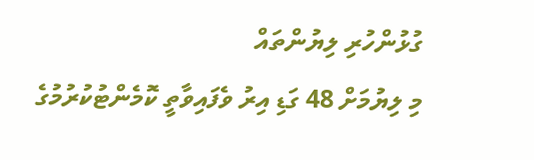ގުޅުންހުރި ލިޔުންތައް
މި ލިޔުމަށް 48 ގަޑި އިރު ވެފައިވާތީ ކޮމެންޓުކުރުމުގެ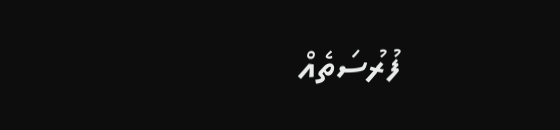ފުރުސަތެއް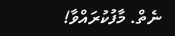ނެތް. މާފުކުރައްވާ!